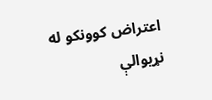اعتراض کوونکو له نړیوالې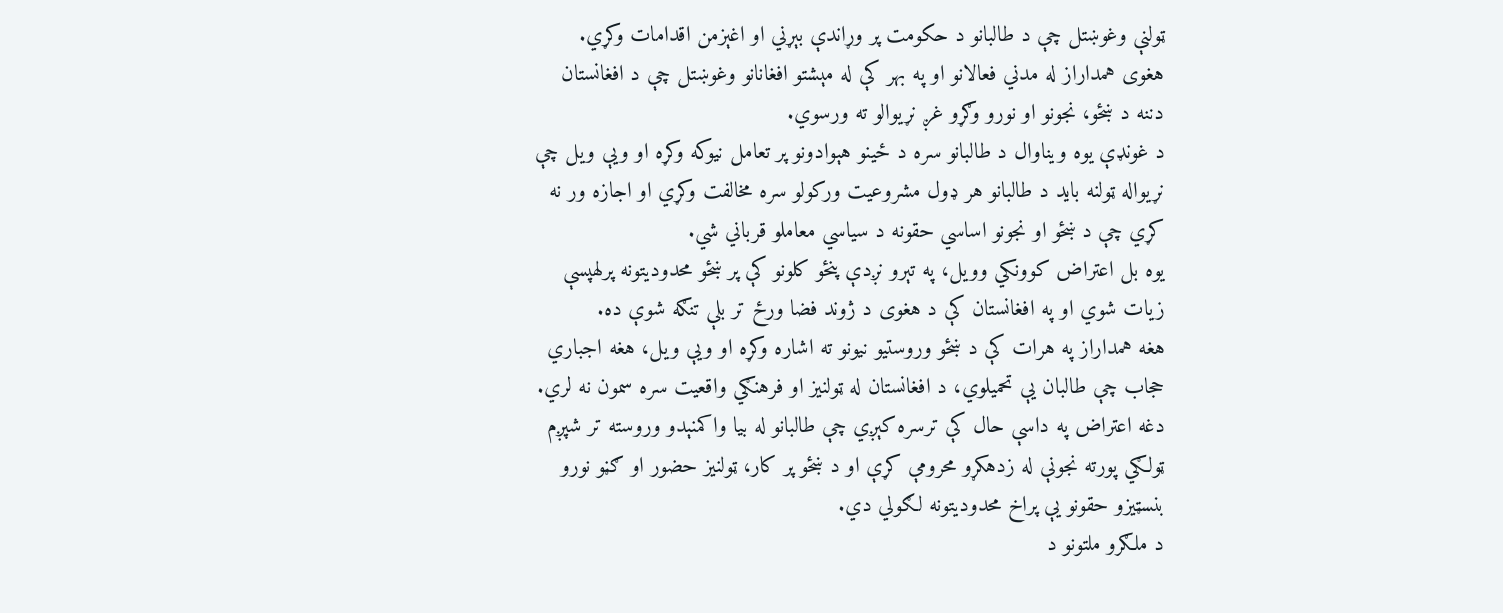ټولنې وغوښتل چې د طالبانو د حکومت پر وړاندې بېړني او اغېزمن اقدامات وکړي. هغوی همداراز له مدني فعالانو او په بهر کې له مېشتو افغانانو وغوښتل چې د افغانستان دننه د ښځو، نجونو او نورو وګړو غږ نړیوالو ته ورسوي.
د غونډې یوه ویناوال د طالبانو سره د ځینو هېوادونو پر تعامل نیوکه وکړه او ویې ویل چې نړیواله ټولنه باید د طالبانو هر ډول مشروعیت ورکولو سره مخالفت وکړي او اجازه ور نه کړي چې د ښځو او نجونو اساسي حقونه د سیاسي معاملو قرباني شي.
یوه بل اعتراض کوونکي وویل، په تېرو نږدې پنځو کلونو کې پر ښځو محدودیتونه پرلهپسې زیات شوي او په افغانستان کې د هغوی د ژوند فضا ورځ تر بلې تنګه شوې ده.
هغه همداراز په هرات کې د ښځو وروستیو نیونو ته اشاره وکړه او ویې ویل، هغه اجباري حجاب چې طالبان یې تحمیلوي، د افغانستان له ټولنیز او فرهنګي واقعیت سره سمون نه لري.
دغه اعتراض په داسې حال کې ترسره کېږي چې طالبانو له بیا واکمنېدو وروسته تر شپږم ټولګي پورته نجونې له زدهکړو محرومې کړې او د ښځو پر کار، ټولنیز حضور او ګڼو نورو بنسټیزو حقونو یې پراخ محدودیتونه لګولي دي.
د ملګرو ملتونو د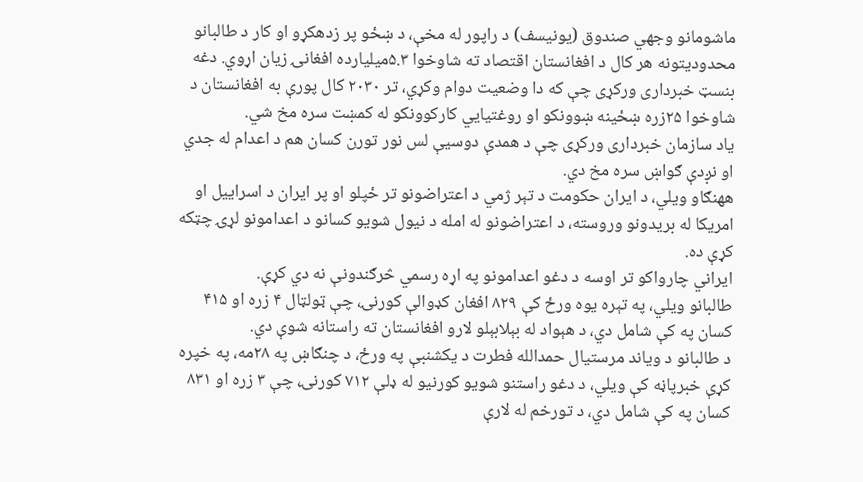ماشومانو وجهي صندوق (یونیسف) د راپور له مخې، د ښځو پر زدهکړو او کار د طالبانو محدودیتونه هر کال د افغانستان اقتصاد ته شاوخوا ۵.۳میلیارده افغانۍ زیان اړوي. دغه بنسټ خبرداری ورکړی چې که دا وضعیت دوام وکړي، تر ۲۰۳۰ کال پورې به افغانستان د شاوخوا ۲۵زره ښځینه ښوونکو او روغتیايي کارکوونکو له کمښت سره مخ شي.
یاد سازمان خبرداری ورکړی چې د همدې دوسیې لس نور تورن کسان هم د اعدام له جدي او نږدې ګواښ سره مخ دي.
ههنګاو ویلي، د ایران حکومت د تېر ژمي د اعتراضونو تر ځپلو او پر ایران د اسراییل او امریکا له بریدونو وروسته، د اعتراضونو له امله د نیول شویو کسانو د اعدامونو لړۍ چټکه کړې ده.
ایراني چارواکو تر اوسه د دغو اعدامونو په اړه رسمي څرګندونې نه دي کړې.
طالبانو ویلي، په تېره یوه ورځ کې ۸۲۹ افغان کډوالې کورنۍ، چې ټولټال ۴ زره او ۴۱۵ کسان په کې شامل دي، د هېواد له بېلابېلو لارو افغانستان ته راستانه شوې دي.
د طالبانو د ویاند مرستیال حمدالله فطرت د یکشنبې په ورځ، د چنګاښ په ۲۸مه، په خپره کړې خبرپاڼه کې ویلي، د دغو راستنو شویو کورنیو له ډلې ۷۱۲ کورنۍ، چې ۳ زره او ۸۳۱ کسان په کې شامل دي، د تورخم له لارې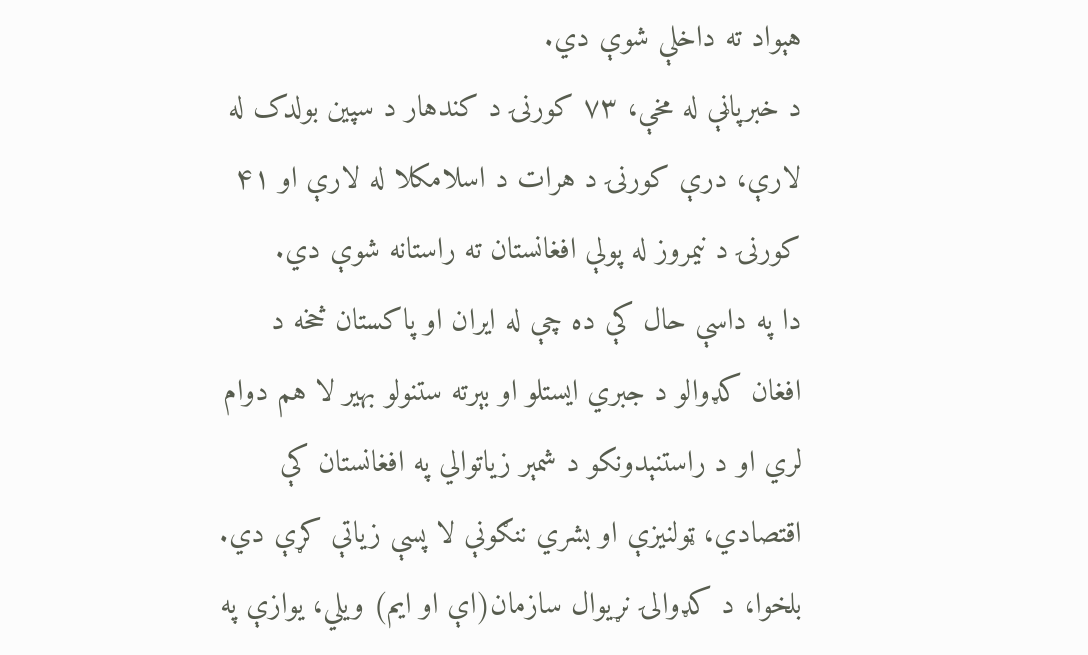هېواد ته داخلې شوې دي.
د خبرپاڼې له مخې، ۷۳ کورنۍ د کندهار د سپین بولدک له لارې، درې کورنۍ د هرات د اسلامکلا له لارې او ۴۱ کورنۍ د نیمروز له پولې افغانستان ته راستانه شوې دي.
دا په داسې حال کې ده چې له ایران او پاکستان څخه د افغان کډوالو د جبري ایستلو او بېرته ستنولو بهیر لا هم دوام لري او د راستنېدونکو د شمېر زیاتوالي په افغانستان کې اقتصادي، ټولنیزې او بشري ننګونې لا پسې زیاتې کړې دي.
بلخوا، د کډوالۍ نړیوال سازمان(اې او ایم) ویلي، یوازې په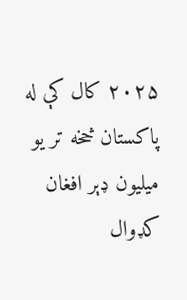۲۰۲۵ کال کې له پاکستان څخه تر یو میلیون ډېر افغان کډوال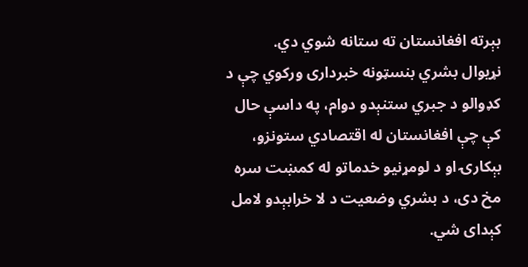بېرته افغانستان ته ستانه شوي دي.
نړیوال بشري بنسټونه خبرداری ورکوي چې د کډوالو د جبري ستنېدو دوام، په داسې حال کې چې افغانستان له اقتصادي ستونزو، بېکارۍ او د لومړنیو خدماتو له کمښت سره مخ دی، د بشري وضعیت د لا خرابېدو لامل کېدای شي.